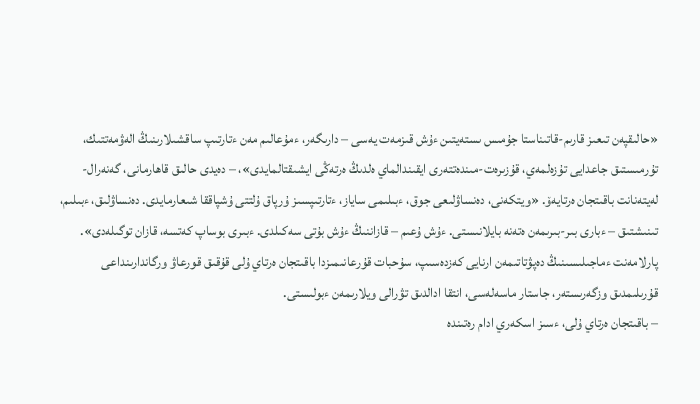«حالىقپەن تىعىز قارىم-قاتىناستا جۇمىس ىستەيتىن ءۇش قىزمەت يەسى – دارىگەر، ءمۇعالىم مەن ءتارتىپ ساقشىلارىنىڭ الەۋمەتتىك، تۇرمىستىق جاعدايى تۇزەلمەي، قۇزىرەت-مىندەتتەرى ايقىندالماي ەلدىڭ ەرتەڭى ايشىقتالمايدى»، – دەيدى حالىق قاھارمانى، گەنەرال-لەيتەنانت باقىتجان ەرتايەۆ. «ويتكەنى، دەنساۋلىعى جوق، ءبىلىمى ساياز، ءتارتىپسىز ۇرپاق ۇلتتى ۇشپاققا شىعارمايدى. دەنساۋلىق، ءبىلىم، تىنىشتىق – ءبارى بىر-بىرىمەن ەتەنە بايلانىستى. ءۇش ۇعىم – قازاننىڭ ءۇش بۇتى سەكىلدى. ءبىرى بوساپ كەتسە، قازان توگىلەدى». پارلامەنت ءماجىلىسىنىڭ دەپۋتاتىمەن ارنايى كەزدەسىپ، سۇحبات قۇرعانىمىزدا باقىتجان ەرتاي ۇلى قۇقىق قورعاۋ ورگاندارىنداعى قۇرىلىمدىق وزگەرىستەر، جاستار ماسەلەسى، انتقا ادالدىق تۋرالى ويلارىمەن ءبولىستى.
– باقىتجان ەرتاي ۇلى، ءسىز اسكەري ادام رەتىندە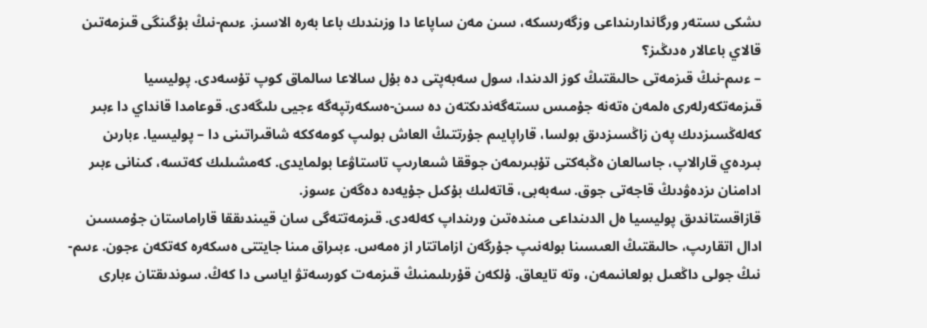ىشكى ىستەر ورگاندارىنداعى وزگەرىسكە، سىن مەن ساپاعا دا وزىندىك باعا بەرە الاسىز. ءىىم-نىڭ بۇگىنگى قىزمەتىن قالاي باعالار ەدىڭىز؟
– ءىىم-نىڭ قىزمەتى حالىقتىڭ كوز الدىندا، سول سەبەپتى دە بۇل سالاعا سالماق كوپ تۇسەدى. پوليسيا قىزمەتكەرلەرى ەلمەن ەتەنە جۇمىس ىستەگەندىكتەن دە سىن-ەسكەرتپەگە ءجيى ىلىگەدى. قوعامدا قانداي دا ءبىر كەلەڭسىزدىك پەن زاڭسىزدىق بولسا، قاراپايىم جۇرتتىڭ العاش بولىپ كومەككە شاقىراتىنى دا – پوليسيا. ءبارىن بىردەي قارالاپ، جاسالعان ەڭبەكتى تۇبىرىمەن جوققا شىعارىپ تاستاۋعا بولمايدى. كەمشىلىك كەتسە، كىنانى ءبىر ادامنان ىزدەۋدىڭ قاجەتى جوق. سەبەبى، قاتەلىك بۇكىل جۇيەدە دەگەن ءسوز.
قازاقستاندىق پوليسيا ەل الدىنداعى مىندەتىن ورىنداپ كەلەدى. قىزمەتتەگى سان قيىندىققا قاراماستان جۇمىسىن ادال اتقارىپ، حالىقتىڭ العىسىنا بولەنىپ جۇرگەن ازاماتتار از ەمەس. ءبىراق مىنا جايتتى ەسكەرە كەتكەن ءجون. ءىىم-نىڭ جولى داڭعىل بولعانىمەن، وتە تايعاق. ۇلكەن قۇرىلىمنىڭ قىزمەت كورسەتۋ اياسى دا كەڭ. سوندىقتان ءبارى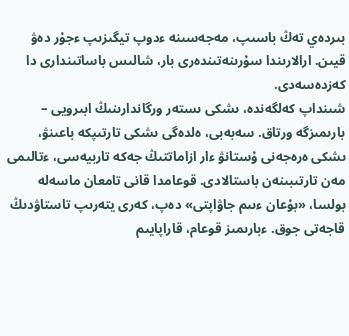بىردەي تەڭ باسىپ، مەجەسىنە ءدوپ تيگىزىپ ءجۇر دەۋ قيىن. ارالارىندا سۇرىنەتىندەرى بار، شالىس باساتىندارى دا كەزدەسەدى.
شىنداپ كەلگەندە، ىشكى ىستەر ورگاندارىنىڭ ابىرويى – بارىمىزگە ورتاق. سەبەبى، ەلدەگى ىشكى تارتىپكە باعىنۋ، ىشكى ەرەجەنى ۇستانۋ ءار ازاماتتىڭ جەكە تاربيەسى، ءتالىمى مەن تارتىبىنەن باستالادى. قوعامدا قانى تامعان ماسەلە بولسا، «بۇعان ءىىم جاۋاپتى» دەپ، كەرى يتەرىپ تاستاۋدىڭ قاجەتى جوق. ءبارىمىز قوعام، قاراپايىم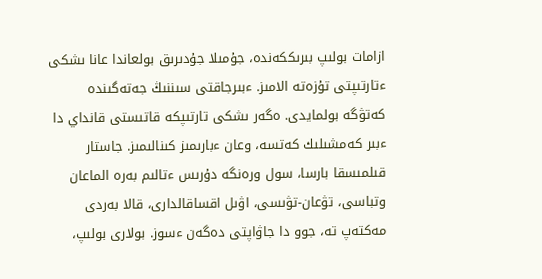ازامات بولىپ بىرىككەندە، جۇمىلا جۇدىرىق بولعاندا عانا ىشكى ءتارتىپتى تۇزەتە الامىز. ءبىرجاقتى سىننىڭ جەتەگىندە كەتۋگە بولمايدى. ەگەر ىشكى تارتىپكە قاتىستى قانداي دا ءبىر كەمشىلىك كەتسە، وعان ءبارىمىز كىنالىمىز. جاستار قىلمىسقا بارسا، سول ورەنگە دۇرىس ءتالىم بەرە الماعان وتباسى، تۋعان-تۋىسى، اۋىل اقساقالدارى، قالا بەردى مەكتەپ تە، جوو دا جاۋاپتى دەگەن ءسوز. بولارى بولىپ،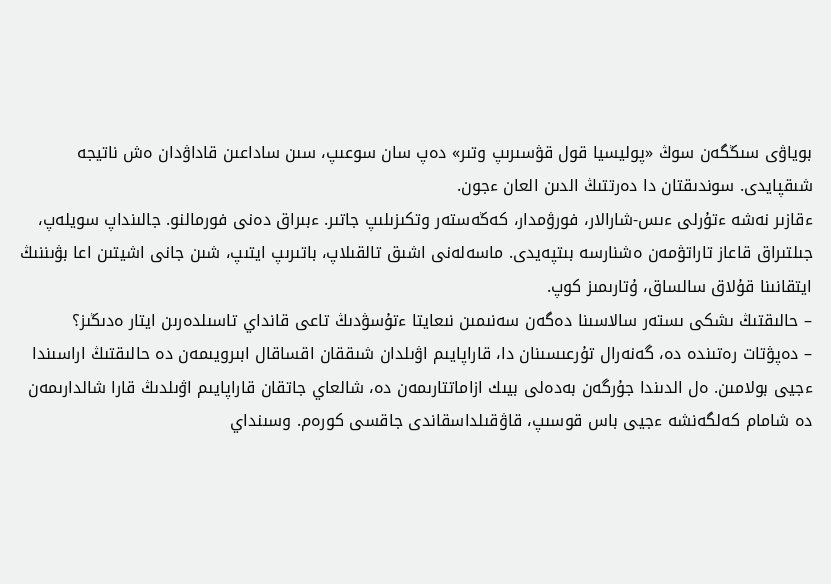بوياۋى سىڭگەن سوڭ «پوليسيا قول قۋسىرىپ وتىر» دەپ سان سوعىپ، سىن ساداعىن قاداۋدان ەش ناتيجە شىقپايدى. سوندىقتان دا دەرتتىڭ الدىن العان ءجون.
ءقازىر نەشە ءتۇرلى ءىس-شارالار، فورۋمدار، كەڭەستەر وتكىزىلىپ جاتىر. ءبىراق دەنى فورمالنو. جالىنداپ سويلەپ، جىلتىراق قاعاز تاراتۋمەن ەشنارسە بىتپەيدى. ماسەلەنى اشىق تالقىلاپ، باتىرىپ ايتىپ، شىن جانى اشيتىن اعا بۋىننىڭ ايتقانىنا قۇلاق سالساق، ۇتارىمىز كوپ.
– حالىقتىڭ ىشكى ىستەر سالاسىنا دەگەن سەنىمىن نىعايتا ءتۇسۋدىڭ تاعى قانداي تاسىلدەرىن ايتار ەدىڭىز؟
– دەپۋتات رەتىندە دە، گەنەرال تۇرعىسىنان دا، قاراپايىم اۋىلدان شىققان اقساقال ابىرويىمەن دە حالىقتىڭ اراسىندا ءجيى بولامىن. ەل الدىندا جۇرگەن بەدەلى بيىك ازاماتتارىمەن دە، شالعاي جاتقان قاراپايىم اۋىلدىڭ قارا شالدارىمەن دە شامام كەلگەنشە ءجيى باس قوسىپ، قاۋقىلداسقاندى جاقسى كورەم. وسىنداي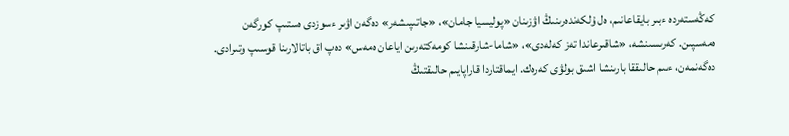كەڭەستەردە ءبىر بايقاعانىم، ەل ۇلكەندەرىنىڭ اۋزىنان «پوليسيا جامان»، «جاتىپىشەر» دەگەن اۋىر ءسوزدى ەستىپ كورگەن ەمەسپىن. كەرىسىنشە، «شاقىرعاندا تەز كەلەدى»، «شاما-شارقىنشا كومەكتەرىن اياعان ەمەس» دەپ اق باتالارىنا قوسىپ وتىرادى.
دەگەنمەن، ءىىم حالىققا بارىنشا اشىق بولۋى كەرەك. ايماقتاردا قاراپايىم حالىقتىڭ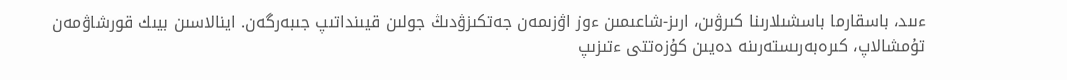ءىىد، باسقارما باسشىلارىنا كىرۋىن، ارىز-شاعىمىن ءوز اۋزىمەن جەتكىزۋدىڭ جولىن قيىنداتىپ جىبەرگەن. اينالاسىن بيىك قورشاۋمەن تۇمشالاپ، كىرەبەرىستەرىنە دەيىن كۇزەتتى ءتىزىپ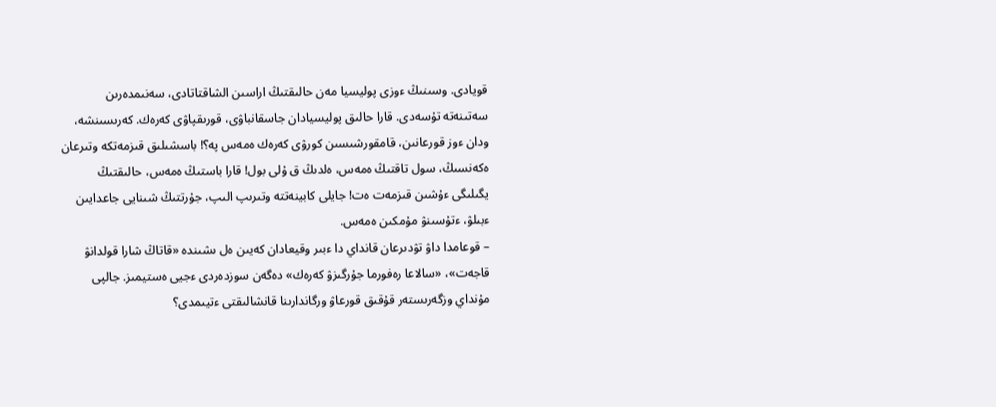قويادى. وسىنىڭ ءوزى پوليسيا مەن حالىقتىڭ اراسىن الشاقتاتادى، سەنىمدەرىن سەتىنەتە تۇسەدى. قارا حالىق پوليسيادان جاسقانباۋى، قورىقپاۋى كەرەك. كەرىسىنشە، ودان ءوز قورعانىن، قامقورشىسىن كورۋى كەرەك ەمەس پە؟! باسشىلىق قىزمەتكە وتىرعان ەكەنسىڭ، سول تاقتىڭ ەمەس، ەلدىڭ ق ۇلى بول! قارا باستىڭ ەمەس، حالىقتىڭ يگىلىگى ءۇشىن قىزمەت ەت! جايلى كابينەتتە وتىرىپ الىپ، جۇرتتىڭ شىنايى جاعدايىن ءبىلۋ، ءتۇسىنۋ مۇمكىن ەمەس.
– قوعامدا داۋ تۋدىرعان قانداي دا ءبىر وقيعادان كەيىن ەل ىشىندە «قاتاڭ شارا قولدانۋ قاجەت»، «سالاعا رەفورما جۇرگىزۋ كەرەك» دەگەن سوزدەردى ءجيى ەستيمىز. جالپى مۇنداي وزگەرىستەر قۇقىق قورعاۋ ورگاندارىنا قانشالىقتى ءتيىمدى؟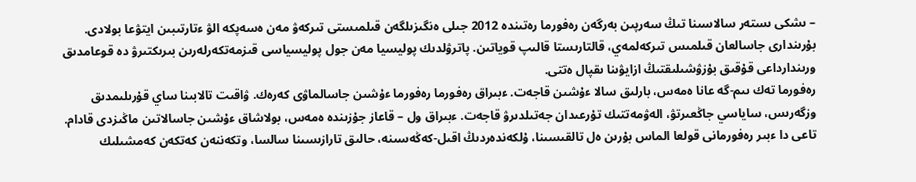– ىشكى ىستەر سالاسىنا تىڭ سەرپىن بەرگەن رەفورما رەتىندە 2012 جىلى ەنگىزىلگەن قىلمىستى تىركەۋ مەن ەسەپكە الۋ ءتارتىبىن ايتۋعا بولادى. بۇرىندارى جاسالعان قىلمىس تىركەلمەي، قالتارىستا قالىپ قوياتىن. پاترۋلدىك پوليسيا مەن جول پوليسياسى قىزمەتكەرلەرىن بىرىكتىرۋ دە قوعامدىق ورىندارداعى قۇقىق بۇزۋشىلىقتىڭ ازايۋىنا ىقپال ەتتى.
رەفورما تەك ىىم-گە عانا ەمەس، بارلىق سالا ءۇشىن قاجەت. ءبىراق رەفورما رەفورما ءۇشىن جاسالماۋى كەرەك. ۋاقىت تالابىنا ساي قۇرىلىمدىق وزگەرىس، ساياسي جاڭعىرتۋ، الەۋمەتتىك تۇرعىدان جەتىلدىرۋ قاجەت. ءبىراق ول – قاعاز جۇزىندە ەمەس، بولاشاق ءۇشىن جاسالاتىن ماڭىزدى قادام. تاعى دا ءبىر رەفورمانى قولعا الماس بۇرىن ەل تالقىسىنا، ۇلكەندەردىڭ اقىل-كەڭەسىنە، حالىق تارازىسىنا سالسا، وتكەننەن كەتكەن كەمشىلىك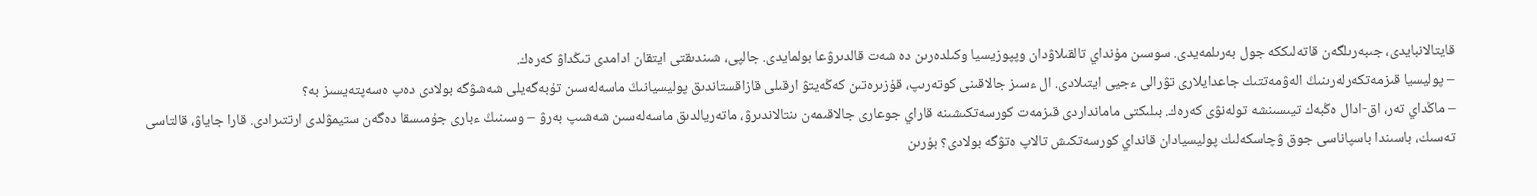قايتالانبايدى، جىبەرىلگەن قاتەلىككە جول بەرىلمەيدى. سوسىن مۇنداي تالقىلاۋدان وپپوزيسيا وكىلدەرىن دە شەت قالدىرۋعا بولمايدى. جالپى، شىندىقتى ايتقان ادامدى تىڭداۋ كەرەك.
– پوليسيا قىزمەتكەرلەرىنىڭ الەۋمەتتىك جاعدايلارى تۋرالى ءجيى ايتىلادى. ال ءسىز جالاقىنى كوتەرىپ، قۇزىرەتىن كەڭەيتۋ ارقىلى قازاقستاندىق پوليسيانىڭ ماسەلەسىن تۇبەگەيلى شەشۋگە بولادى دەپ ەسەپتەيسىز بە؟
– ماڭداي تەر، اق-ادال ەڭبەك تيىسىنشە تولەنۋى كەرەك. بىلىكتى مامانداردى قىزمەت كورسەتكىشىنە قاراي جوعارى جالاقىمەن ىنتالاندىرۋ، ماتەريالدىق ماسەلەسىن شەشىپ بەرۋ – وسىنىڭ ءبارى جۇمىسقا دەگەن ستيمۋلدى ارتتىرادى. قارا جاياۋ، قالتاسى تەسىك، باسىندا باسپاناسى جوق ۋچاسكەلىك پوليسيادان قانداي كورسەتكىش تالاپ ەتۋگە بولادى؟ بۇرىن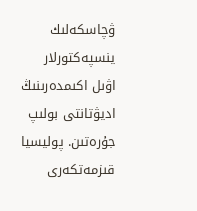ۋچاسكەلىك ينسپەكتورلار اۋىل اكىمدەرىنىڭ اديۋتانتى بولىپ جۇرەتىن. پوليسيا قىزمەتكەرى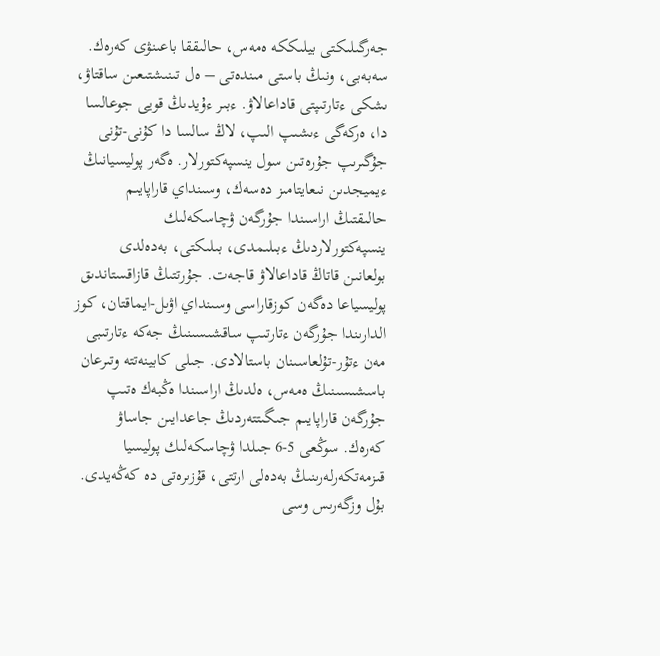جەرگىلىكتى بيلىككە ەمەس، حالىققا باعىنۋى كەرەك. سەبەبى، ونىڭ باستى مىندەتى – ەل تىنىشتىعىن ساقتاۋ، ىشكى ءتارتىپتى قاداعالاۋ. ءبىر ءۇيدىڭ قويى جوعالسا دا، ەركەگى ءىشىپ الىپ، لاڭ سالسا دا كۇنى-تۇنى جۇگىرىپ جۇرەتىن سول ينسپەكتورلار. ەگەر پوليسيانىڭ ءيميجدىن نىعايتامىز دەسەك، وسىنداي قاراپايىم حالىقتىڭ اراسىندا جۇرگەن ۋچاسكەلىك ينسپەكتورلاردىڭ ءبىلىمدى، بىلىكتى، بەدەلدى بولعانىن قاتاڭ قاداعالاۋ قاجەت. جۇرتتىڭ قازاقستاندىق پوليسياعا دەگەن كوزقاراسى وسىنداي اۋىل-ايماقتان، كوز الدارىندا جۇرگەن ءتارتىپ ساقشىسىنىڭ جەكە ءتارتىبى مەن ءتۇر-تۇلعاسىنان باستالادى. جىلى كابينەتتە وتىرعان باسشىسىنىڭ ەمەس، ەلدىڭ اراسىندا ەڭبەك ەتىپ جۇرگەن قاراپايىم جىگىتتەردىڭ جاعدايىن جاساۋ كەرەك. سوڭعى 5-6 جىلدا ۋچاسكەلىك پوليسيا قىزمەتكەرلەرىنىڭ بەدەلى ارتتى، قۇزىرەتى دە كەڭەيدى. بۇل وزگەرىس وسى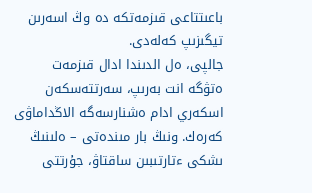باعىتتاعى قىزمەتكە دە وڭ اسەرىن تيگىزىپ كەلەدى.
جالپى، ەل الدىندا ادال قىزمەت ەتۋگە انت بەرىپ، سەرتتەسكەن اسكەري ادام ەشنارسەگە الاڭداماۋى كەرەك. ونىڭ بار مىندەتى – ەلىنىڭ ىشكى ءتارتىبىن ساقتاۋ، جۇرتتى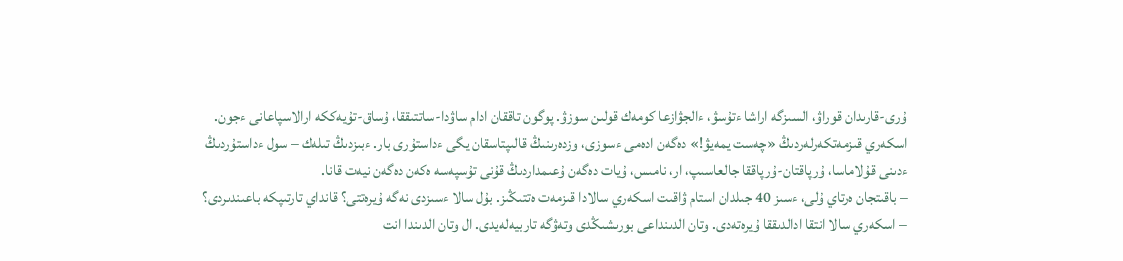ۇرى-قارىدان قوراۋ، السىزگە اراشا ءتۇسۋ، ءالجۋازعا كومەك قولىن سوزۋ. پوگون تاققان ادام ساۋدا-ساتتىققا، ۇساق-تۇيەككە ارالاسپاعانى ءجون. اسكەري قىزمەتكەرلەردىڭ «چەست يمەيۋ!» دەگەن ادەمى ءسوزى، وزدەرىنىڭ قالىپتاسقان يگى ءداستۇرى بار. ءبىزدىڭ تىلەك – سول ءداستۇردىڭ ءدىنى قۇلاماسا، ۇرپاقتان-ۇرپاققا جالعاسىپ، ار، نامىس، ۇيات دەگەن ۇعىمداردىڭ قۇنى تۇسپەسە ەكەن دەگەن نيەت قانا.
– باقىتجان ەرتاي ۇلى، ءسىز 40 جىلدان استام ۋاقىت اسكەري سالادا قىزمەت ەتتىڭىز. بۇل سالا ءسىزدى نەگە ۇيرەتتى؟ قانداي تارتىپكە باعىندىردى؟
– اسكەري سالا انتقا ادالدىققا ۇيرەتەدى. وتان الدىنداعى بورىشىڭدى وتەۋگە تاربيەلەيدى. ال وتان الدىندا انت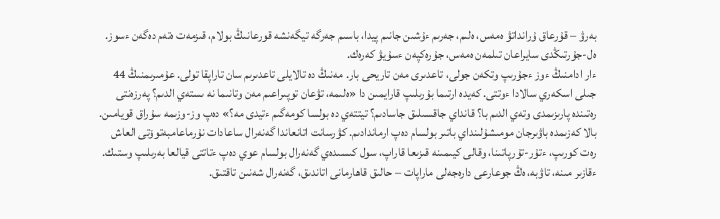بەرۋ – قۇرعاق ۇرانداتۋ ەمەس، ەلىم، جەرىم ءۇشىن جانىم پيدا، باسىم جەرگە تيگەنشە قورعانىڭ بولام، قىزمەت ەتەم دەگەن ءسوز. ەل-جۇرتىڭدى سايراعان تىلمەن ەمەس، جۇرەكپەن ءسۇيۋ كەرەك.
ءار ادامنىڭ ءوز ءجۇرىپ وتكەن جولى، تاعدىرى مەن تاريحى بار. مەنىڭ دە تالايلى تاعدىرىم سان تاراپقا تولى. عۇمىرىمنىڭ 44 جىلى اسكەري سالادا ءوتتى. كەيدە ارتىما بۇرىلىپ قارايمىن دا «ەلىمە، تۋعان توپىراعىم مەن وتانىما نە ىستەي الدىم؟ پەرزەنتى رەتىندە پارىزىمدى وتەي الدىم با؟ قانداي جاقسىلىق جاسادىم؟ تيتتەي دە بولسا كومەگىم ءتيدى مە؟» دەپ وز-وزىمە سۇراق قويامىن.
بالا كەزىمدە باۋىرجان مومىشۇلىنداي باتىر بولسام دەپ ارماندادىم. كۋرسانت اتانعاندا گەنەرال ساعادات نۇرماعامبەتوۆتى العاش رەت كورىپ، ءتۇر-تۇرپاتىنا، وقالى كيىمىنە قىزىعا قاراپ، سول كىسىدەي گەنەرال بولسام عوي دەپ ءتاتتى قيالعا بەرىلىپ وستىك. ءقازىر مىنە، تاۋبە، ەڭ جوعارعى دارەجەلى ماراپات – حالىق قاھارمانى اتاندىق، گەنەرال شەنىن تاقتىق.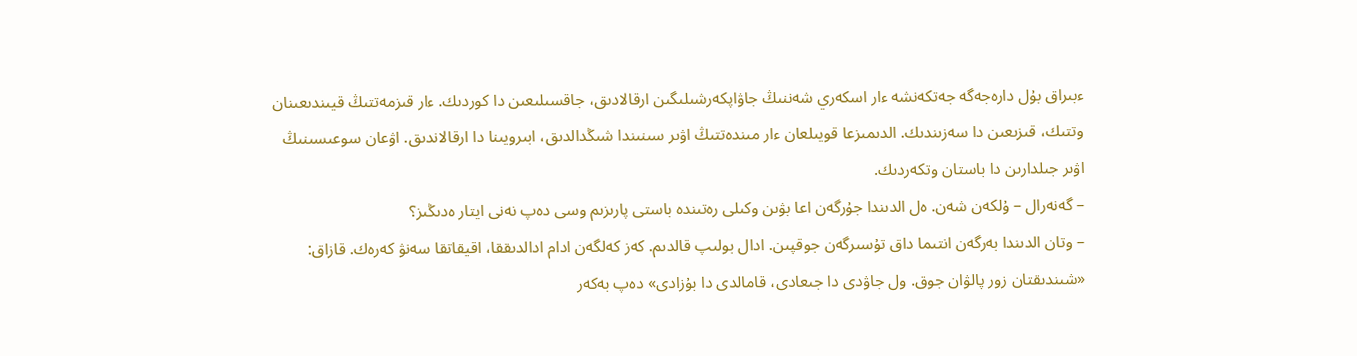ءبىراق بۇل دارەجەگە جەتكەنشە ءار اسكەري شەننىڭ جاۋاپكەرشىلىگىن ارقالادىق، جاقسىلىعىن دا كوردىك. ءار قىزمەتتىڭ قيىندىعىنان وتتىك، قىزىعىن دا سەزىندىك. الدىمىزعا قويىلعان ءار مىندەتتىڭ اۋىر سىنىندا شىڭدالدىق، ابىرويىنا دا ارقالاندىق. اۋعان سوعىسىنىڭ اۋىر جىلدارىن دا باستان وتكەردىك.
– گەنەرال – ۇلكەن شەن. ەل الدىندا جۇرگەن اعا بۋىن وكىلى رەتىندە باستى پارىزىم وسى دەپ نەنى ايتار ەدىڭىز؟
– وتان الدىندا بەرگەن انتىما داق تۇسىرگەن جوقپىن. ادال بولىپ قالدىم. كەز كەلگەن ادام ادالدىققا، اقيقاتقا سەنۋ كەرەك. قازاق: «شىندىقتان زور پالۋان جوق. ول جاۋدى دا جىعادى، قامالدى دا بۇزادى» دەپ بەكەر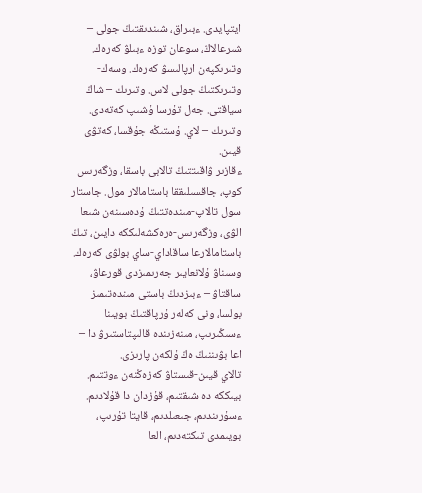ايتپايدى. ءبىراق، شىندىقتىڭ جولى – شىرعالاڭ، سوعان توزە ءبىلۋ كەرەك. وتىرىكپەن ارپالىسۋ كەرەك. وسەك-وتىرىكتىڭ جولى لاس. وتىرىك – شاڭ سياقتى. جەل تۇرسا ۇشىپ كەتەدى. وتىرىك – لاي. ۇستىڭە جۇقسا، كەتۋى قيىن.
ءقازىر ۋاقىتتىڭ تالابى باسقا، وزگەرىس كوپ، جاقسىلىققا باستامالار مول. جاستار سول تالاپ-مىندەتتىڭ ۇدەسىنەن شىعا الۋى، وزگەرىس-ەرەكشەلىككە دايىن، تىڭ باستامالارعا ساقاداي-ساي بولۋى كەرەك. وسىناۋ ۇلانعايىر جەرىمىزدى قورعاۋ، ساقتاۋ – ءبىزدىڭ باستى مىندەتىمىز بولسا، ونى كەلەر ۇرپاقتىڭ بويىنا ءسىڭىرىپ، مىنەزىندە قالىپتاستىرۋ دا – اعا بۋىننىڭ ەڭ ۇلكەن پارىزى.
تالاي قيىن-قىستاۋ كەزەڭنەن ءوتتىم. بيىككە دە شىقتىم، قۇزدان دا قۇلادىم. ءسۇرىندىم، جىعىلدىم، قايتا تۇرىپ، بويىمدى تىكتەدىم، العا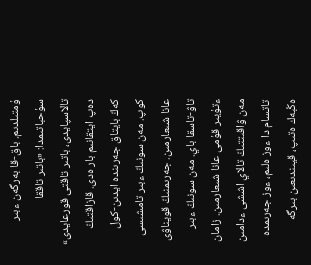ۇمتىلدىم. باق-قا بەرگەن ءبىر سۇحباتىمدا: «باتىر تاققا تالاسپايدى، باتىر تاقتى قورعايدى» دەپ ايتقانىم بار ەدى. قازاقتىڭ كەڭ بايتاق جەرىندە ايدىن-كول كوپ. مەن سونىڭ ءبىر تامشىسى عانا شىعارمىن. جەرىمنىڭ قويناۋى تاۋ-تاسقا باي. مەن سونىڭ ءبىر ءتۇيىر قۇمى عانا شىعارمىن. زامان مەن ۋاقىتتىڭ تالاي اششى ءدامىن تاتسام دا ءوز ەلىم، ءوز جەرىمدە ەڭبەك ەتىپ، قيىندىعىن بىرگە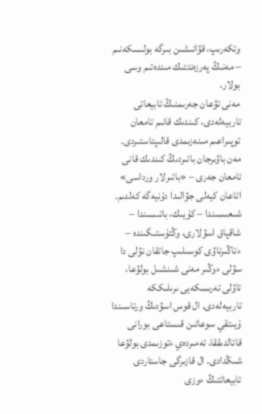وتكەرىپ، قۋانىشىن بىرگە بولىسكەنىم – مەنىڭ پەرزەنتتىك مىندەتىم وسى بولار.
مەنى تۋعان جەرىمنىڭ تابيعاتى تاربيەلەدى، كىندىك قانىم تامعان توپىراعىم مىنەزىمدى قالىپتاستىردى. مەن باۋىرجان باتىردىڭ كىندىك قانى تامعان جەرى – «باتىرلار ورداسى» اتاعان كيەلى جۋالىدا دۇنيەگە كەلدىم. شىعىسىندا – كۇيىك، باتىسىندا – شاقپاق اسۋلارى، وڭتۇستىگىندە – ءتاڭىرتاۋى كوسىلىپ جاتقان نۋلى دا سۋلى ءوڭىر مەنى شىنشىل بولۋعا، تاۋلى تەرىسكەيى ىرىلىككە تاربيەلەدى. ال قوس اسۋدىڭ ورتاسىندا ۇيىتقي سوعاتىن قىستاعى بورانى قاتالدىققا، تەمىردەي ءتوزىمدى بولۋعا شىڭدادى. ال قازىرگى جاستاردى تابيعاتتىڭ ءوزى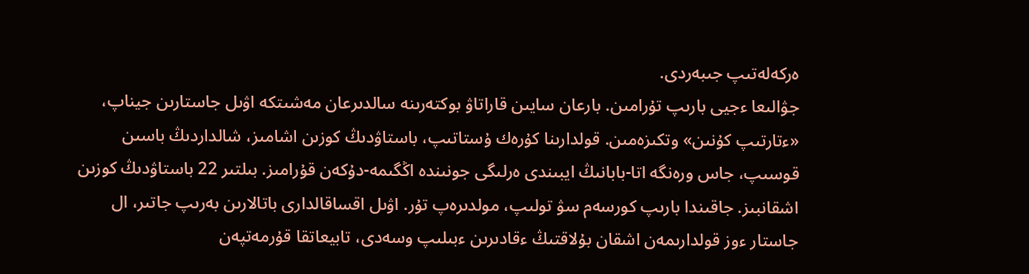ەركەلەتىپ جىبەردى.
جۋالىعا ءجيى بارىپ تۇرامىن. بارعان سايىن قاراتاۋ بوكتەرىنە سالدىرعان مەشىتكە اۋىل جاستارىن جيناپ، «ءتارتىپ كۇنىن» وتكىزەمىن. قولدارىنا كۇرەك ۇستاتىپ، باستاۋدىڭ كوزىن اشامىز، شالداردىڭ باسىن قوسىپ، جاس ورەنگە اتا-بابانىڭ ايبىندى ەرلىگى جونىندە اڭگىمە-دۇكەن قۇرامىز. بىلتىر 22 باستاۋدىڭ كوزىن اشقانبىز. جاقىندا بارىپ كورسەم سۋ تولىپ، مولدىرەپ تۇر. اۋىل اقساقالدارى باتالارىن بەرىپ جاتىر، ال جاستار ءوز قولدارىمەن اشقان بۇلاقتىڭ ءقادىرىن ءبىلىپ وسەدى، تابيعاتقا قۇرمەتپەن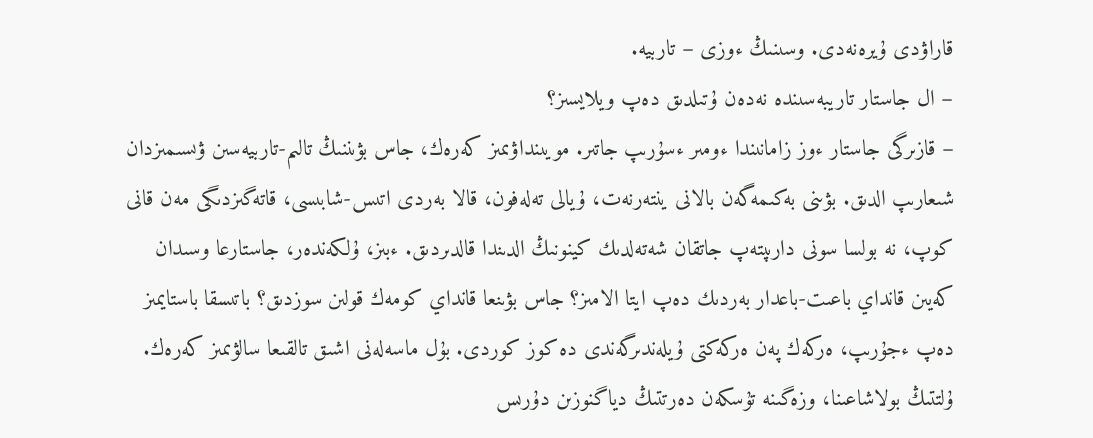قاراۋدى ۇيرەنەدى. وسىنىڭ ءوزى – تاربيە.
– ال جاستار تاريبەسىندە نەدەن ۇتىلدىق دەپ ويلايسىز؟
– قازىرگى جاستار ءوز زامانىندا ءومىر ءسۇرىپ جاتىر. مويىنداۋىمىز كەرەك، جاس بۋىننىڭ تالىم-تاربيەسىن ۋىسىمىزدان شىعارىپ الدىق. بۋىنى بەكىمەگەن بالانى ينتەرنەت، ۇيالى تەلەفون، قالا بەردى اتىس-شابىسى، قاتەگىزدىگى مەن قانى كوپ، نە بولسا سونى دارىپتەپ جاتقان شەتەلدىك كينونىڭ الدىندا قالدىردىق. ءبىز، ۇلكەندەر، جاستارعا وسىدان كەيىن قانداي باعىت-باعدار بەردىك دەپ ايتا الامىز؟ جاس بۋىنعا قانداي كومەك قولىن سوزدىق؟ باتىسقا باستايمىز دەپ ءجۇرىپ، ەركەك پەن ەركەكتى ۇيلەندىرگەندى دە كوز كوردى. بۇل ماسەلەنى اشىق تالقىعا سالۋىمىز كەرەك. ۇلتتىڭ بولاشاعىنا، وزەگىنە تۇسكەن دەرتتىڭ دياگنوزىن دۇرىس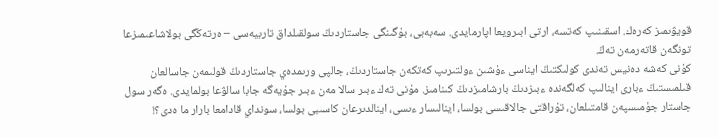قويۋىمىز كەرەك. اسقىنىپ كەتسە، ارتى ابىرويعا اپارمايدى. سەبەبى، بۇگىنگى جاستاردىڭ سولقىلداق تاربيەسى – ەرتەڭگى بولاشاعىمىزعا تونگەن قاتەرمەن تەڭ.
كۇنى كەشە دەنيس تەندى كولىكتىڭ ايناسى ءۇشىن ءولتىرىپ كەتكەن جاستاردىڭ، جالپى ورىمدەي جاستاردىڭ قولىمەن جاسالعان قىلمىستىڭ ءبارى اينالىپ كەلگەندە ءبىزدىڭ بارشامىزدىڭ كىنامىز. مۇنى تەك ءبىر سالا مەن ءبىر جۇيەگە جابا سالۋعا بولمايدى. ەگەر سول جاستار جۇمىسپەن قامتىلعان، تۇراقتى جالاقىسى بولسا، اينالىسار ءىسى، اينالدىرعان كاسىبى بولسا، سونداي قادامعا بارار ما ەدى؟!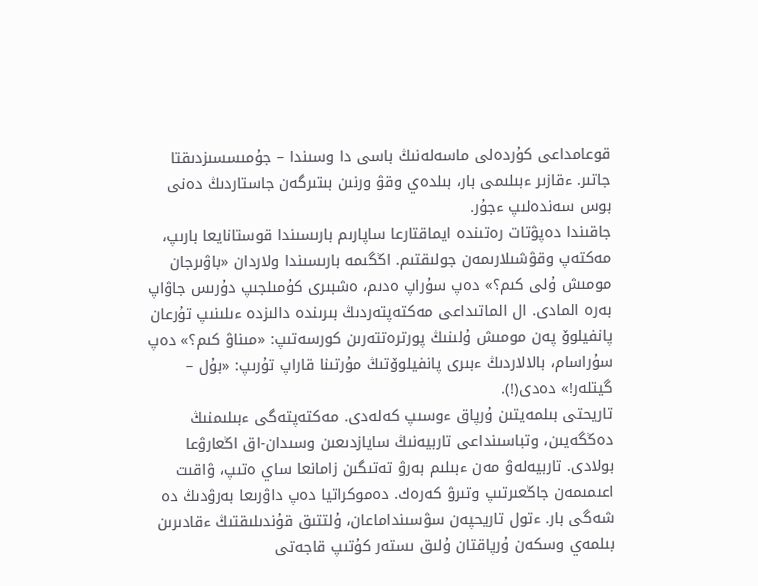قوعامداعى كۇردەلى ماسەلەنىڭ باسى دا وسىندا – جۇمىسسىزدىقتا جاتىر. ءقازىر ءبىلىمى بار، بىلدەي وقۋ ورنىن بىتىرگەن جاستاردىڭ دەنى بوس سەندەلىپ ءجۇر.
جاقىندا دەپۋتات رەتىندە ايماقتارعا ساپارىم بارىسىندا قوستانايعا بارىپ، مەكتەپ وقۋشىلارىمەن جولىقتىم. اڭگىمە بارىسىندا ولاردان «باۋىرجان مومىش ۇلى كىم؟» دەپ سۇراپ ەدىم، ەشبىرى كۇمىلجىپ دۇرىس جاۋاپ بەرە المادى. ال الماتىداعى مەكتەپتەردىڭ بىرىندە دالىزدە ءىلىنىپ تۇرعان پانفيلوۆ پەن مومىش ۇلىنىڭ پورترەتتەرىن كورسەتىپ: «مىناۋ كىم؟» دەپ سۇراسام، بالالاردىڭ ءبىرى پانفيلوۆتىڭ مۇرتىنا قاراپ تۇرىپ: «بۇل – گيتلەر!» دەدى(!).
تاريحتى بىلمەيتىن ۇرپاق ءوسىپ كەلەدى. مەكتەپتەگى ءبىلىمنىڭ دەڭگەيىن، وتباسىنداعى تاربيەنىڭ سايازدىعىن وسىدان-اق اڭعارۋعا بولادى. تاربيەلەۋ مەن ءبىلىم بەرۋ تەتىگىن زامانعا ساي ەتىپ، ۋاقىت اعىمىمەن جاڭعىرتىپ وتىرۋ كەرەك. دەموكراتيا دەپ داۋرىعا بەرۋدىڭ دە شەگى بار. ءتول تاريحپەن سۋسىنداماعان، ۇلتتىق قۇندىلىقتىڭ ءقادىرىن بىلمەي وسكەن ۇرپاقتان ۇلىق ىستەر كۇتىپ قاجەتى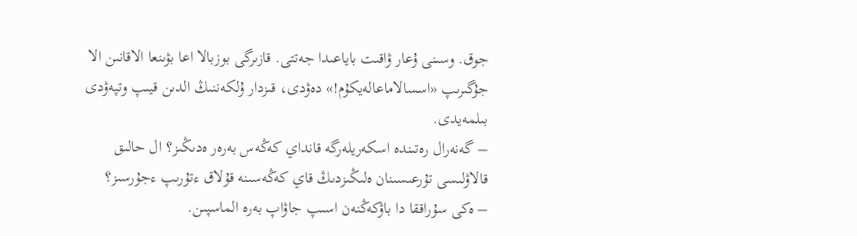جوق. وسىنى ۇعار ۋاقىت باياعىدا جەتتى. قازىرگى بوزبالا اعا بۋىنعا الاقانىن الا جۇگىرىپ «اسسالاماعالەيكۇم!» دەۋدى، قىزدار ۇلكەننىڭ الدىن قيىپ وتپەۋدى بىلمەيدى.
– گەنەرال رەتىندە اسكەريلەرگە قانداي كەڭەس بەرەر ەدىڭىز؟ ال حالىق قالاۋلىسى تۇرعىسىنان ەلىڭىزدىڭ قاي كەڭەسىنە قۇلاق ءتۇرىپ ءجۇرسىز؟
– ەكى سۇراققا دا باۋكەڭنەن اسىپ جاۋاپ بەرە الماسپىن.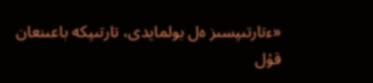«ءتارتىپسىز ەل بولمايدى، تارتىپكە باعىنعان قۇل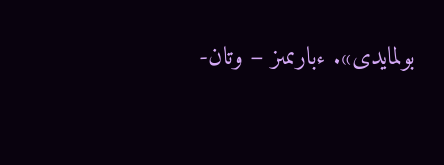بولمايدى». ءبارىمىز – وتان-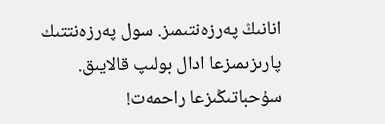انانىڭ پەرزەنتىمىز. سول پەرزەنتتىك پارىزىمىزعا ادال بولىپ قالايىق.
سۇحباتىڭىزعا راحمەت!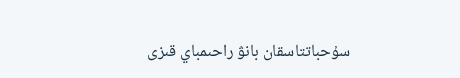سۇحباتتاسقان بانۋ راحىمباي قىزى